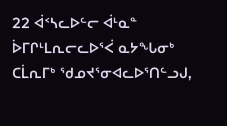22 ᐋᑉᓴᓚᐅᓪᓕ ᐋᒻᓇᓐ ᐆᒥᒋᒻᒪᕆᓕᓚᐅᕐᐹ ᓇᔭᖓᓂᒃ ᑕᒫᕆᒥᒃ ᖁᓄᔪᕐᓂᐊᓚᐅᕐᑎᓪᓗᒍ,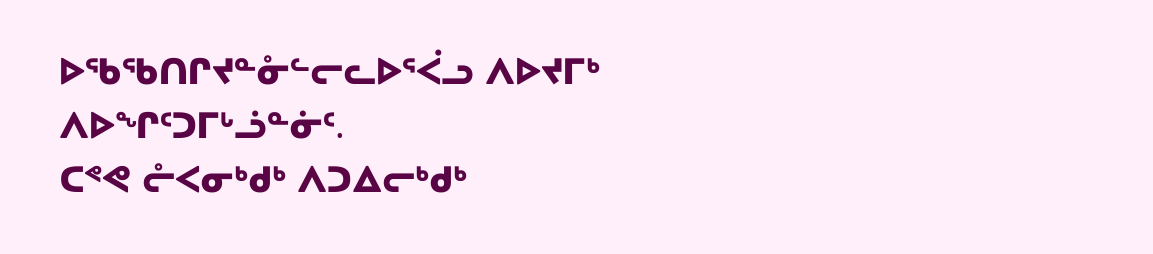ᐅᖃᖃᑎᒋᔪᓐᓁᓪᓕᓚᐅᕐᐹᓗ ᐱᐅᔪᒥᒃ ᐱᐅᖏᑦᑐᒥᒡᓘᓐᓃᑦ.
ᑕᕝᕙ ᓔᐸᓂᒃᑯᒃ ᐱᑐᐃᓕᒃᑯᒃ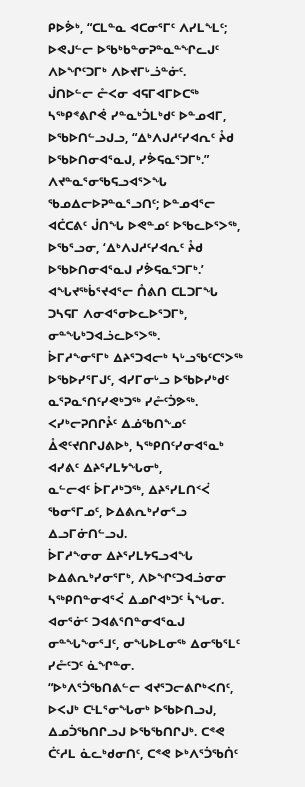ᑭᐅᕘᒃ, “ᑕᒪᓐᓇ ᐊᑕᓂᕐᒥᑦ ᐱᓯᒪᖕᒪᑦ; ᐅᕙᒍᓪᓕ ᐅᖃᒃᑲᓐᓂᕈᓐᓇᓐᖏᓚᒍᑦ ᐱᐅᖏᑦᑐᒥᒃ ᐱᐅᔪᒥᒡᓘᓐᓃᑦ.
ᒎᑎᐅᓪᓕ ᓔᐸᓂ ᐊᕋᒥᐊᒥᐅᑕᖅ ᓴᖅᑭᕝᕕᒋᕚ ᓯᓐᓇᒃᑑᒪᒃᑯᑦ ᐅᓐᓄᐊᒥ, ᐅᖃᐅᑎᓪᓗᒍᓗ, “ᐃᒃᐱᒍᓱᑦᓯᐊᕆᑦ ᔧᑯ ᐅᖃᐅᑎᓂᐊᕐᓇᒍ, ᓯᕘᕋᓇᕐᑐᒥᒃ.”
ᐱᔪᓐᓇᕐᓂᖃᕋᓗᐊᕐᐳᖓ ᖃᓄᐃᓕᐅᕈᓐᓇᕐᓗᑎᑦ; ᐅᓐᓄᐊᕐᓕ ᐊᑖᑕᕕᑦ ᒎᑎᖓ ᐅᕙᓐᓄᑦ ᐅᖃᓚᐅᕐᐳᖅ, ᐅᖃᕐᓗᓂ, ‘ᐃᒃᐱᒍᓱᑦᓯᐊᕆᑦ ᔧᑯ ᐅᖃᐅᑎᓂᐊᕐᓇᒍ ᓯᕘᕋᓇᕐᑐᒥᒃ.’
ᐊᖓᔪᖅᑳᕐᔪᐊᕐᓕ ᑍᕕᑎ ᑕᒪᑐᒥᖓ ᑐᓴᕋᒥ ᐱᓂᐊᕐᓂᐅᓚᐅᕐᑐᒥᒃ, ᓂᓐᖓᒃᑐᐊᓘᓚᐅᕐᐳᖅ.
ᐆᒥᓱᖕᓂᕐᒥᒃ ᐃᔨᕐᑐᐊᓕᒃ ᓴᒡᓗᖃᑦᑕᕐᐳᖅ ᐅᖃᐅᓯᕐᒥᒍᑦ, ᐊᓯᒥᓂᒡᓗ ᐅᖃᐅᓯᒃᑯᑦ ᓇᕐᕈᓇᕐᑎᑦᓯᕙᒃᑐᖅ ᓯᓔᑦᑑᕗᖅ.
ᐸᓯᒃᓕᕈᑎᒋᔧᑦ ᐃᓅᖃᑎᖕᓄᑦ ᐂᕙᑦᔪᑎᒋᒍᕕᐅᒃ, ᓴᖅᑭᑎᑦᓯᓂᐊᕐᓇᒃ ᐊᓯᕕᑦ ᐃᔨᕐᓯᒪᔭᖓᓂᒃ,
ᓇᓪᓕᐊᑦ ᐆᒥᓱᒃᑐᖅ, ᐃᔨᕐᓯᒪᑎᑉᐹ ᖃᓂᕐᒥᓄᑦ, ᐅᐃᕕᕆᒃᓯᓂᕐᓗ ᐃᓗᒥᓃᑎᓪᓗᒍ.
ᐆᒥᓱᖕᓂᓂ ᐃᔨᕐᓯᒪᔭᕋᓗᐊᖓ ᐅᐃᕕᕆᒃᓯᓂᕐᒥᒃ, ᐱᐅᖏᑦᑐᐊᓘᓂᓂ ᓴᖅᑭᑎᓐᓂᐊᕐᐹ ᐃᓄᒋᐊᒃᑐᑦ ᓵᖓᓂ.
ᐊᓂᕐᓃᑦ ᑐᐊᕕᕐᑎᓐᓂᐊᕐᓇᒍ ᓂᓐᖓᖕᓂᕐᒧᑦ, ᓂᖓᐅᒪᓂᖅ ᐃᓂᖃᕐᒪᑦ ᓯᓔᑦᑐᑦ ᓈᖏᓐᓂ.
“ᐅᒃᐱᕐᑑᖃᑎᕕᓪᓕ ᐊᔪᕐᑐᓕᕕᒋᒃᐸᑎᑦ, ᐅᐸᒍᒃ ᑕᒻᒪᕐᓂᖓᓂᒃ ᐅᖃᐅᑎᓗᒍ, ᐃᓄᑑᖃᑎᒋᓗᒍ ᐅᖃᖃᑎᒋᒍᒃ. ᑕᕝᕙ ᑖᑦᓱᒪ ᓈᓚᒃᑯᓂᑎᑦ, ᑕᕝᕙ ᐅᒃᐱᕐᑑᖃᑏᑦ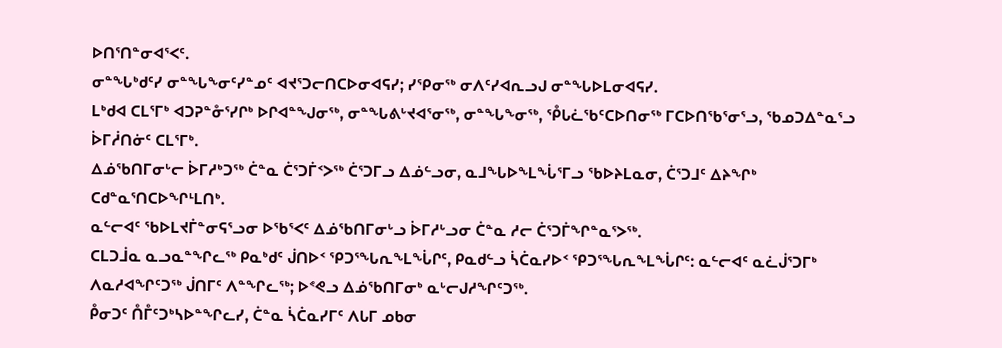ᐅᑎᕐᑎᓐᓂᐊᕐᐸᑦ.
ᓂᓐᖓᒃᑯᑦᓯ ᓂᓐᖓᖕᓂᑦᓯᓐᓄᑦ ᐊᔪᕐᑐᓕᑎᑕᐅᓂᐊᕋᓯ; ᓯᕿᓂᖅ ᓂᐱᑦᓯᐊᕆᓗᒍ ᓂᓐᖓᐅᒪᓂᐊᕋᓯ.
ᒪᒃᑯᐊ ᑕᒪᕐᒥᒃ ᐊᑐᕈᓐᓁᕐᓯᒋᒃ ᐅᒋᐊᓐᖑᓂᖅ, ᓂᓐᖓᕕᒡᔪᐊᕐᓂᖅ, ᓂᓐᖓᖕᓂᖅ, ᕾᒐᓛᖃᑦᑕᐅᑎᓂᖅ ᒥᑕᐅᑎᖃᕐᓂᕐᓗ, ᖃᓄᑐᐃᓐᓇᕐᓗ ᐆᒥᓲᑎᓃᑦ ᑕᒪᕐᒥᒃ.
ᐃᓅᖃᑎᒥᓂᒡᓕ ᐆᒥᓱᒃᑐᖅ ᑖᓐᓇ ᑖᕐᑐᒦᑉᐳᖅ ᑖᕐᑐᒥᓗ ᐃᓅᓪᓗᓂ, ᓇᒧᖓᐅᖕᒪᖔᕐᒥᓗ ᖃᐅᔨᒪᓇᓂ, ᑖᕐᑐᒧᑦ ᐃᔨᖏᒃ ᑕᑯᓐᓇᕐᑎᑕᐅᖏᒻᒪᑎᒃ.
ᓇᓪᓕᐊᑦ ᖃᐅᒪᔪᒦᓐᓂᕋᕐᓗᓂ ᐅᖃᕐᐸᑦ ᐃᓅᖃᑎᒥᓂᒡᓗ ᐆᒥᓱᒡᓗᓂ ᑖᓐᓇ ᓱᓕ ᑖᕐᑐᒦᖏᓐᓇᕐᐳᖅ.
ᑕᒪᑐᒨᓇ ᓇᓗᓇᓐᖏᓚᖅ ᑭᓇᒃᑯᑦ ᒎᑎᐅᑉ ᕿᑐᕐᖓᕆᖕᒪᖔᒋᑦ, ᑭᓇᑯᓪᓗ ᓵᑖᓇᓯᐅᑉ ᕿᑐᕐᖓᕆᖕᒪᖔᒋᑦ: ᓇᓪᓕᐊᑦ ᓇᓛᒎᕐᑐᒥᒃ ᐱᓇᓱᐊᖏᑦᑐᖅ ᒎᑎᒥᑦ ᐱᓐᖏᓚᖅ; ᐅᕝᕙᓗ ᐃᓅᖃᑎᒥᓂᒃ ᓇᒡᓕᒍᓱᖏᑦᑐᖅ.
ᑬᓂᑐᑦ ᑍᒤᑦᑐᒃᓴᐅᓐᖏᓚᓯ, ᑖᓐᓇ ᓵᑖᓇᓯᒥᑦ ᐱᒐᒥ ᓄᑲᓂ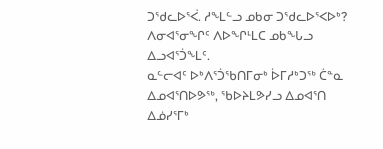ᑐᖁᓚᐅᕐᐹ. ᓱᖕᒪᓪᓗ ᓄᑲᓂ ᑐᖁᓚᐅᕐᐸᐅᒃ? ᐱᓂᐊᕐᓂᖏᑦ ᐱᐅᖏᒻᒪᑕ ᓄᑲᖓᓗ ᐃᓗᐊᕐᑑᖕᒪᑦ.
ᓇᓪᓕᐊᑦ ᐅᒃᐱᕐᑑᖃᑎᒥᓂᒃ ᐆᒥᓱᒃᑐᖅ ᑖᓐᓇ ᐃᓄᐊᕐᑎᐅᕗᖅ, ᖃᐅᔨᒪᕗᓯᓗ ᐃᓄᐊᕐᑎ ᐃᓅᓯᕐᒥᒃ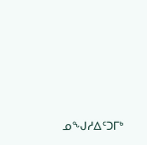ᓄᖑᓱᐃᑦᑐᒥᒃ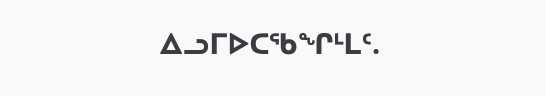ᐃᓗᒥᐅᑕᖃᖏᒻᒪᑦ.